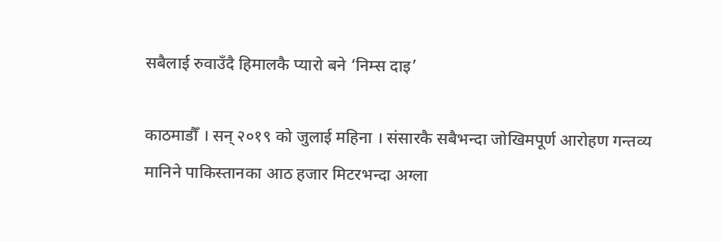सबैलाई रुवाउँदै हिमालकै प्यारो बने ‘निम्स दाइ’

काठमाडौँ । सन् २०१९ को जुलाई महिना । संसारकै सबैभन्दा जोखिमपूर्ण आरोहण गन्तव्य मानिने पाकिस्तानका आठ हजार मिटरभन्दा अग्ला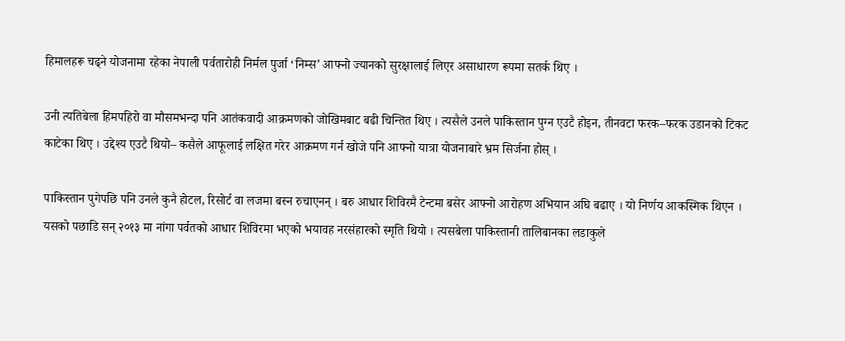हिमालहरू चढ्ने योजनामा रहेका नेपाली पर्वतारोही निर्मल पुर्जा ‘निम्स’ आफ्नो ज्यानको सुरक्षालाई लिएर असाधारण रूपमा सतर्क थिए ।

उनी त्यतिबेला हिमपहिरो वा मौसमभन्दा पनि आतंकवादी आक्रमणको जोखिमबाट बढी चिन्तित थिए । त्यसैले उनले पाकिस्तान पुग्न एउटै होइन, तीनवटा फरक–फरक उडानको टिकट काटेका थिए । उद्देश्य एउटै थियो– कसैले आफूलाई लक्षित गरेर आक्रमण गर्न खोजे पनि आफ्नो यात्रा योजनाबारे भ्रम सिर्जना होस् ।

पाकिस्तान पुगेपछि पनि उनले कुनै होटल, रिसोर्ट वा लजमा बस्न रुचाएनन् । बरु आधार शिविरमै टेन्टमा बसेर आफ्नो आरोहण अभियान अघि बढाए । यो निर्णय आकस्मिक थिएन । यसको पछाडि सन् २०१३ मा नांगा पर्वतको आधार शिविरमा भएको भयावह नरसंहारको स्मृति थियो । त्यसबेला पाकिस्तानी तालिबानका लडाकुले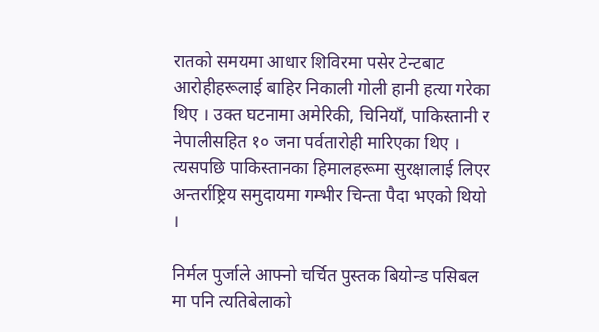रातको समयमा आधार शिविरमा पसेर टेन्टबाट आरोहीहरूलाई बाहिर निकाली गोली हानी हत्या गरेका थिए । उक्त घटनामा अमेरिकी, चिनियाँ, पाकिस्तानी र नेपालीसहित १० जना पर्वतारोही मारिएका थिए । त्यसपछि पाकिस्तानका हिमालहरूमा सुरक्षालाई लिएर अन्तर्राष्ट्रिय समुदायमा गम्भीर चिन्ता पैदा भएको थियो ।

निर्मल पुर्जाले आफ्नो चर्चित पुस्तक बियोन्ड पसिबल मा पनि त्यतिबेलाको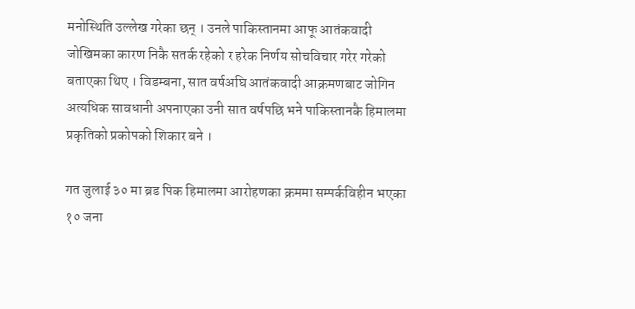मनोस्थिति उल्लेख गरेका छन् । उनले पाकिस्तानमा आफू आतंकवादी जोखिमका कारण निकै सतर्क रहेको र हरेक निर्णय सोचविचार गरेर गरेको बताएका थिए । विडम्बना, सात वर्षअघि आतंकवादी आक्रमणबाट जोगिन अत्यधिक सावधानी अपनाएका उनी सात वर्षपछि भने पाकिस्तानकै हिमालमा प्रकृतिको प्रकोपको शिकार बने ।

गत जुलाई ३० मा ब्रड पिक हिमालमा आरोहणका क्रममा सम्पर्कविहीन भएका १० जना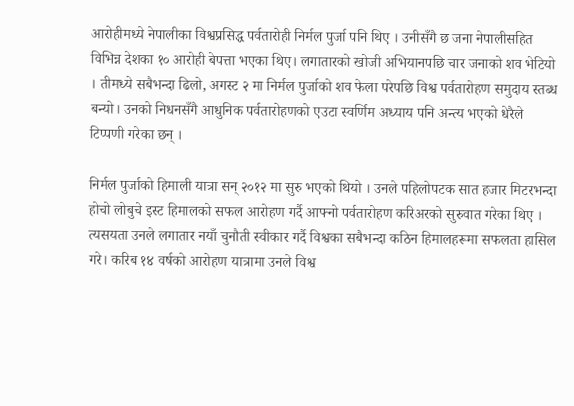आरोहीमध्ये नेपालीका विश्वप्रसिद्ध पर्वतारोही निर्मल पुर्जा पनि थिए । उनीसँगै छ जना नेपालीसहित विभिन्न देशका १० आरोही बेपत्ता भएका थिए। लगातारको खोजी अभियानपछि चार जनाको शव भेटियो । तीमध्ये सबैभन्दा ढिलो, अगस्ट २ मा निर्मल पुर्जाको शव फेला परेपछि विश्व पर्वतारोहण समुदाय स्तब्ध बन्यो। उनको निधनसँगै आधुनिक पर्वतारोहणको एउटा स्वर्णिम अध्याय पनि अन्त्य भएको धेरैले टिप्पणी गरेका छन् ।

निर्मल पुर्जाको हिमाली यात्रा सन् २०१२ मा सुरु भएको थियो । उनले पहिलोपटक सात हजार मिटरभन्दा होचो लोबुचे इस्ट हिमालको सफल आरोहण गर्दै आफ्नो पर्वतारोहण करिअरको सुरुवात गरेका थिए । त्यसयता उनले लगातार नयाँ चुनौती स्वीकार गर्दै विश्वका सबैभन्दा कठिन हिमालहरूमा सफलता हासिल गरे। करिब १४ वर्षको आरोहण यात्रामा उनले विश्व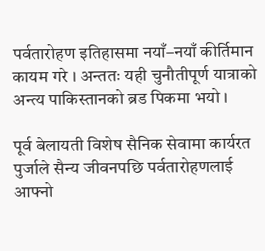पर्वतारोहण इतिहासमा नयाँ–नयाँ कीर्तिमान कायम गरे । अन्ततः यही चुनौतीपूर्ण यात्राको अन्त्य पाकिस्तानको ब्रड पिकमा भयो ।

पूर्व बेलायती विशेष सैनिक सेवामा कार्यरत पुर्जाले सैन्य जीवनपछि पर्वतारोहणलाई आफ्नो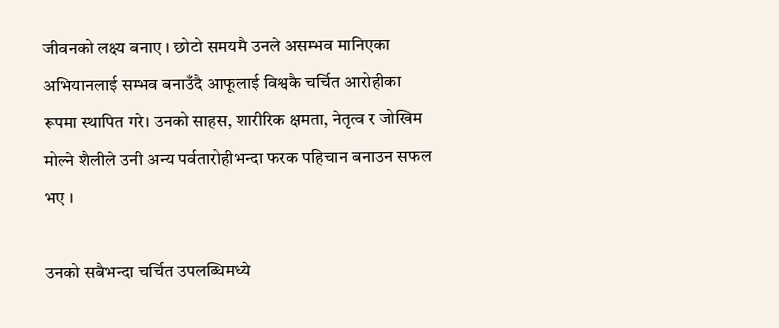जीवनको लक्ष्य बनाए । छोटो समयमै उनले असम्भव मानिएका अभियानलाई सम्भव बनाउँदै आफूलाई विश्वकै चर्चित आरोहीका रूपमा स्थापित गरे। उनको साहस, शारीरिक क्षमता, नेतृत्व र जोखिम मोल्ने शैलीले उनी अन्य पर्वतारोहीभन्दा फरक पहिचान बनाउन सफल भए ।

उनको सबैभन्दा चर्चित उपलब्धिमध्ये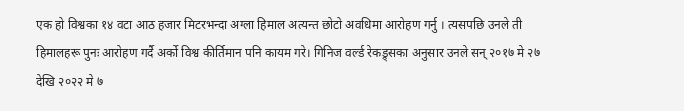एक हो विश्वका १४ वटा आठ हजार मिटरभन्दा अग्ला हिमाल अत्यन्त छोटो अवधिमा आरोहण गर्नु । त्यसपछि उनले ती हिमालहरू पुनः आरोहण गर्दै अर्को विश्व कीर्तिमान पनि कायम गरे। गिनिज वर्ल्ड रेकड्र्सका अनुसार उनले सन् २०१७ मे २७ देखि २०२२ मे ७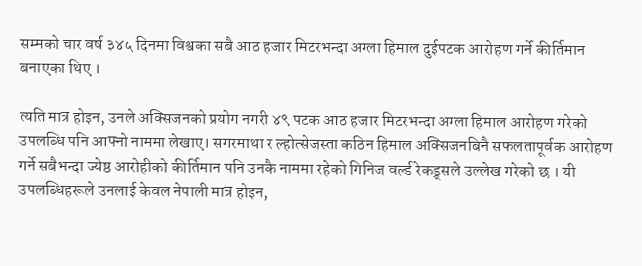सम्मको चार वर्ष ३४५ दिनमा विश्वका सबै आठ हजार मिटरभन्दा अग्ला हिमाल दुईपटक आरोहण गर्ने कीर्तिमान बनाएका थिए ।

त्यति मात्र होइन, उनले अक्सिजनको प्रयोग नगरी ४९ पटक आठ हजार मिटरभन्दा अग्ला हिमाल आरोहण गरेको उपलब्धि पनि आफ्नो नाममा लेखाए। सगरमाथा र ल्होत्सेजस्ता कठिन हिमाल अक्सिजनबिनै सफलतापूर्वक आरोहण गर्ने सबैभन्दा ज्येष्ठ आरोहीको कीर्तिमान पनि उनकै नाममा रहेको गिनिज वर्ल्ड रेकड्र्सले उल्लेख गरेको छ । यी उपलब्धिहरूले उनलाई केवल नेपाली मात्र होइन,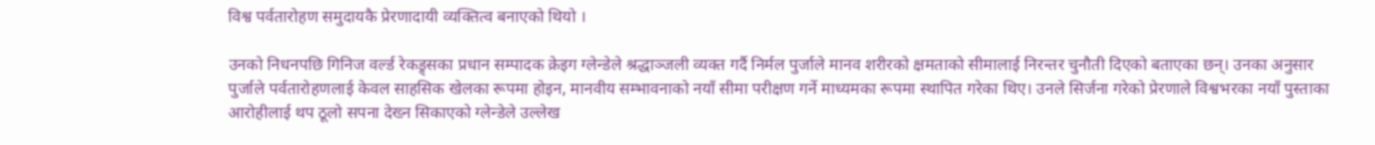विश्व पर्वतारोहण समुदायकै प्रेरणादायी व्यक्तित्व बनाएको थियो ।

उनको निधनपछि गिनिज वर्ल्ड रेकड्र्सका प्रधान सम्पादक क्रेइग ग्लेन्डेले श्रद्धाञ्जली व्यक्त गर्दै निर्मल पुर्जाले मानव शरीरको क्षमताको सीमालाई निरन्तर चुनौती दिएको बताएका छन्। उनका अनुसार पुर्जाले पर्वतारोहणलाई केवल साहसिक खेलका रूपमा होइन, मानवीय सम्भावनाको नयाँ सीमा परीक्षण गर्ने माध्यमका रूपमा स्थापित गरेका थिए। उनले सिर्जना गरेको प्रेरणाले विश्वभरका नयाँ पुस्ताका आरोहीलाई थप ठूलो सपना देख्न सिकाएको ग्लेन्डेले उल्लेख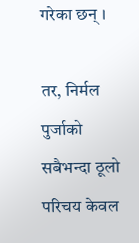गरेका छन् ।

तर, निर्मल पुर्जाको सबैभन्दा ठूलो परिचय केवल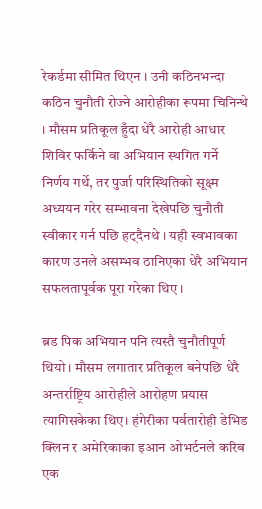रेकर्डमा सीमित थिएन । उनी कठिनभन्दा कठिन चुनौती रोज्ने आरोहीका रूपमा चिनिन्थे । मौसम प्रतिकूल हुँदा धेरै आरोही आधार शिविर फर्किने वा अभियान स्थगित गर्ने निर्णय गर्थे, तर पुर्जा परिस्थितिको सूक्ष्म अध्ययन गरेर सम्भावना देखेपछि चुनौती स्वीकार गर्न पछि हट्दैनथे । यही स्वभावका कारण उनले असम्भव ठानिएका धेरै अभियान सफलतापूर्वक पूरा गरेका थिए ।

ब्रड पिक अभियान पनि त्यस्तै चुनौतीपूर्ण थियो । मौसम लगातार प्रतिकूल बनेपछि धेरै अन्तर्राष्ट्रिय आरोहीले आरोहण प्रयास त्यागिसकेका थिए। हंगेरीका पर्वतारोही डेभिड क्लिन र अमेरिकाका इआन ओभर्टनले करिब एक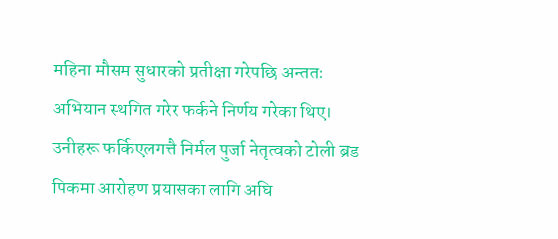महिना मौसम सुधारको प्रतीक्षा गरेपछि अन्ततः अभियान स्थगित गरेर फर्कने निर्णय गरेका थिए। उनीहरू फर्किएलगत्तै निर्मल पुर्जा नेतृत्वको टोली ब्रड पिकमा आरोहण प्रयासका लागि अघि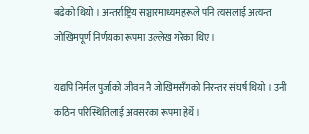बढेको थियो । अन्तर्राष्ट्रिय सञ्चारमाध्यमहरूले पनि त्यसलाई अत्यन्त जोखिमपूर्ण निर्णयका रूपमा उल्लेख गरेका थिए ।

यद्यपि निर्मल पुर्जाको जीवन नै जोखिमसँगको निरन्तर संघर्ष थियो । उनी कठिन परिस्थितिलाई अवसरका रूपमा हेर्थे।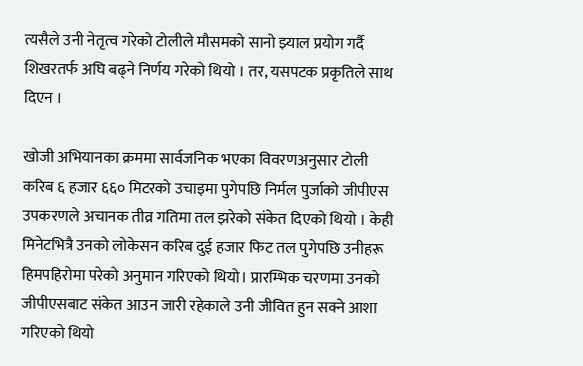त्यसैले उनी नेतृत्व गरेको टोलीले मौसमको सानो झ्याल प्रयोग गर्दै शिखरतर्फ अघि बढ्ने निर्णय गरेको थियो । तर, यसपटक प्रकृतिले साथ दिएन ।

खोजी अभियानका क्रममा सार्वजनिक भएका विवरणअनुसार टोली करिब ६ हजार ६६० मिटरको उचाइमा पुगेपछि निर्मल पुर्जाको जीपीएस उपकरणले अचानक तीव्र गतिमा तल झरेको संकेत दिएको थियो । केही मिनेटभित्रै उनको लोकेसन करिब दुई हजार फिट तल पुगेपछि उनीहरू हिमपहिरोमा परेको अनुमान गरिएको थियो। प्रारम्भिक चरणमा उनको जीपीएसबाट संकेत आउन जारी रहेकाले उनी जीवित हुन सक्ने आशा गरिएको थियो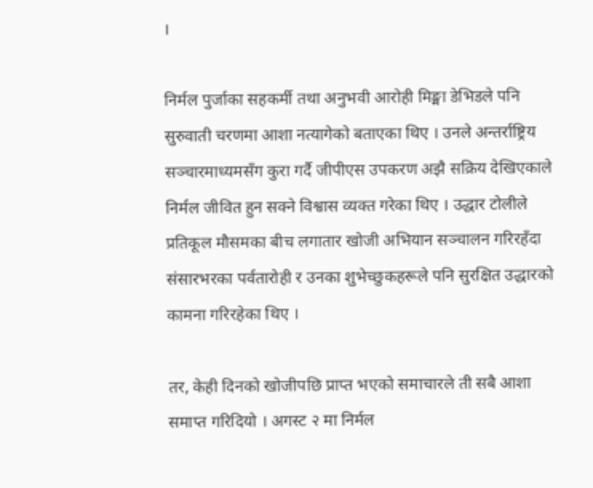।

निर्मल पुर्जाका सहकर्मी तथा अनुभवी आरोही मिङ्मा डेभिडले पनि सुरुवाती चरणमा आशा नत्यागेको बताएका थिए । उनले अन्तर्राष्ट्रिय सञ्चारमाध्यमसँग कुरा गर्दै जीपीएस उपकरण अझै सक्रिय देखिएकाले निर्मल जीवित हुन सक्ने विश्वास व्यक्त गरेका थिए । उद्धार टोलीले प्रतिकूल मौसमका बीच लगातार खोजी अभियान सञ्चालन गरिरहँदा संसारभरका पर्वतारोही र उनका शुभेच्छुकहरूले पनि सुरक्षित उद्धारको कामना गरिरहेका थिए ।

तर, केही दिनको खोजीपछि प्राप्त भएको समाचारले ती सबै आशा समाप्त गरिदियो । अगस्ट २ मा निर्मल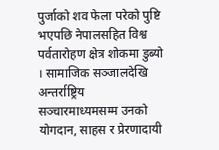पुर्जाको शव फेला परेको पुष्टि भएपछि नेपालसहित विश्व पर्वतारोहण क्षेत्र शोकमा डुब्यो । सामाजिक सञ्जालदेखि अन्तर्राष्ट्रिय सञ्चारमाध्यमसम्म उनको योगदान, साहस र प्रेरणादायी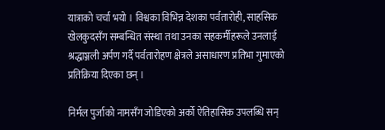यात्राको चर्चा भयो । विश्वका विभिन्न देशका पर्वतारोही, साहसिक खेलकुदसँग सम्बन्धित संस्था तथा उनका सहकर्मीहरूले उनलाई श्रद्धाञ्जली अर्पण गर्दै पर्वतारोहण क्षेत्रले असाधारण प्रतिभा गुमाएको प्रतिक्रिया दिएका छन् ।

निर्मल पुर्जाको नामसँग जोडिएको अर्को ऐतिहासिक उपलब्धि सन्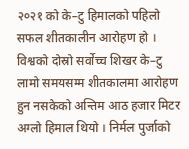२०२१ को के–टु हिमालको पहिलो सफल शीतकालीन आरोहण हो । विश्वको दोस्रो सर्वोच्च शिखर के–टु लामो समयसम्म शीतकालमा आरोहण हुन नसकेको अन्तिम आठ हजार मिटर अग्लो हिमाल थियो । निर्मल पुर्जाको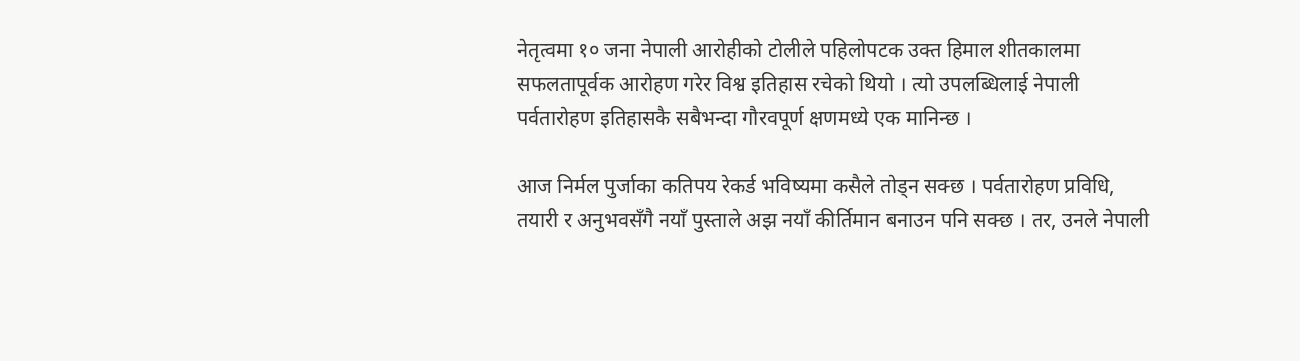नेतृत्वमा १० जना नेपाली आरोहीको टोलीले पहिलोपटक उक्त हिमाल शीतकालमा सफलतापूर्वक आरोहण गरेर विश्व इतिहास रचेको थियो । त्यो उपलब्धिलाई नेपाली पर्वतारोहण इतिहासकै सबैभन्दा गौरवपूर्ण क्षणमध्ये एक मानिन्छ ।

आज निर्मल पुर्जाका कतिपय रेकर्ड भविष्यमा कसैले तोड्न सक्छ । पर्वतारोहण प्रविधि, तयारी र अनुभवसँगै नयाँ पुस्ताले अझ नयाँ कीर्तिमान बनाउन पनि सक्छ । तर, उनले नेपाली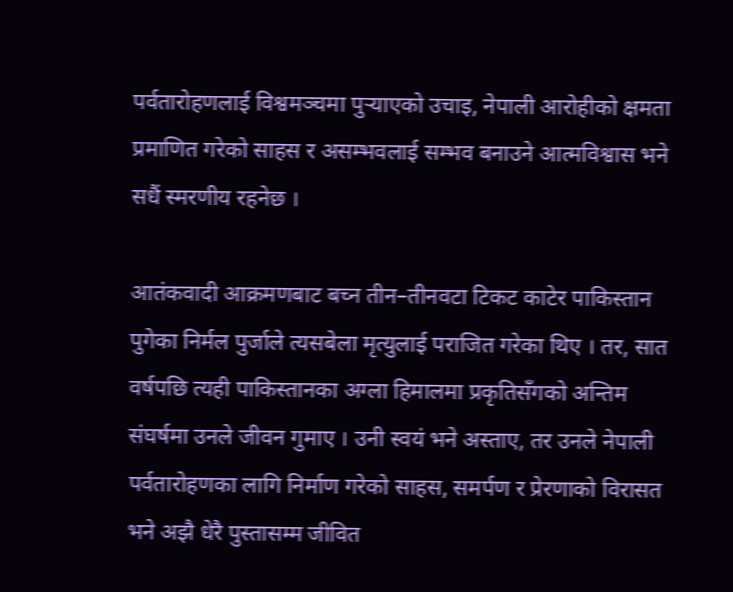पर्वतारोहणलाई विश्वमञ्चमा पुर्‍याएको उचाइ, नेपाली आरोहीको क्षमता प्रमाणित गरेको साहस र असम्भवलाई सम्भव बनाउने आत्मविश्वास भने सधैं स्मरणीय रहनेछ ।

आतंकवादी आक्रमणबाट बच्न तीन–तीनवटा टिकट काटेर पाकिस्तान पुगेका निर्मल पुर्जाले त्यसबेला मृत्युलाई पराजित गरेका थिए । तर, सात वर्षपछि त्यही पाकिस्तानका अग्ला हिमालमा प्रकृतिसँगको अन्तिम संघर्षमा उनले जीवन गुमाए । उनी स्वयं भने अस्ताए, तर उनले नेपाली पर्वतारोहणका लागि निर्माण गरेको साहस, समर्पण र प्रेरणाको विरासत भने अझै धेरै पुस्तासम्म जीवित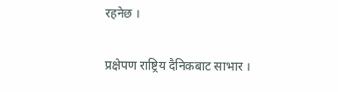रहनेछ ।

प्रक्षेपण राष्ट्रिय दैनिकबाट साभार ।